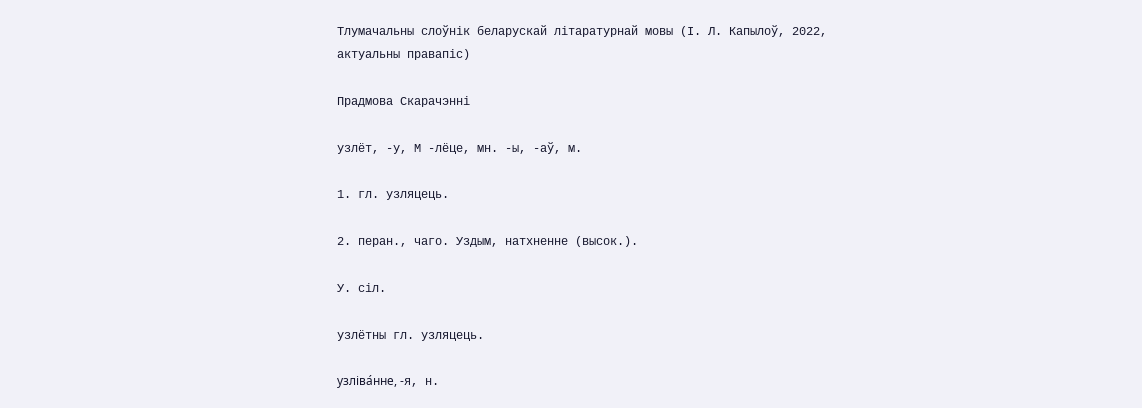Тлумачальны слоўнік беларускай літаратурнай мовы (І. Л. Капылоў, 2022, актуальны правапіс)

Прадмова Скарачэнні

узлёт, -у, М -лёце, мн. -ы, -аў, м.

1. гл. узляцець.

2. перан., чаго. Уздым, натхненне (высок.).

У. сіл.

узлётны гл. узляцець.

узліва́нне, -я, н.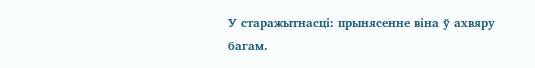У старажытнасці: прынясенне віна ў ахвяру багам.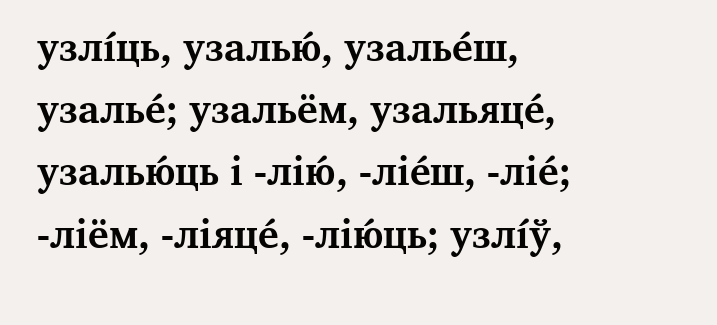узлі́ць, узалью́, узалье́ш, узалье́; узальём, узальяце́, узалью́ць і -лію́, -ліе́ш, -ліе́; -ліём, -ліяце́, -лію́ць; узлі́ў,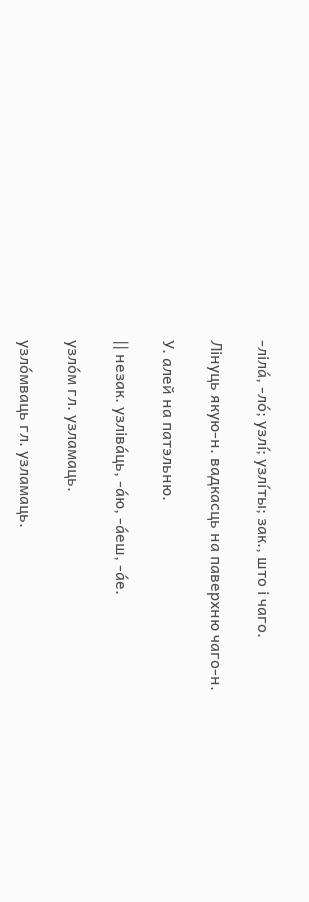-ліла́, -ло́; узлі́; узлі́ты; зак., што і чаго.

Лінуць якую-н. вадкасць на паверхню чаго-н.

У. алей на патэльню.

|| незак. узліва́ць, -а́ю, -а́еш, -а́е.

узло́м гл. узламаць.

узло́мваць гл. узламаць.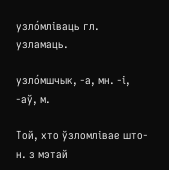узло́мліваць гл. узламаць.

узло́мшчык, -а, мн. -і, -аў, м.

Той, хто ўзломлівае што-н. з мэтай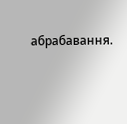абрабавання.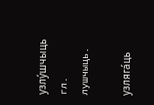узлу́шчыць гл. лушчыць.

узляга́ць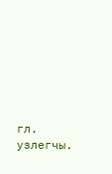гл. узлегчы.